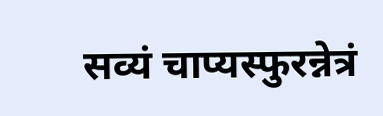सव्यं चाप्यस्फुरन्नेत्रं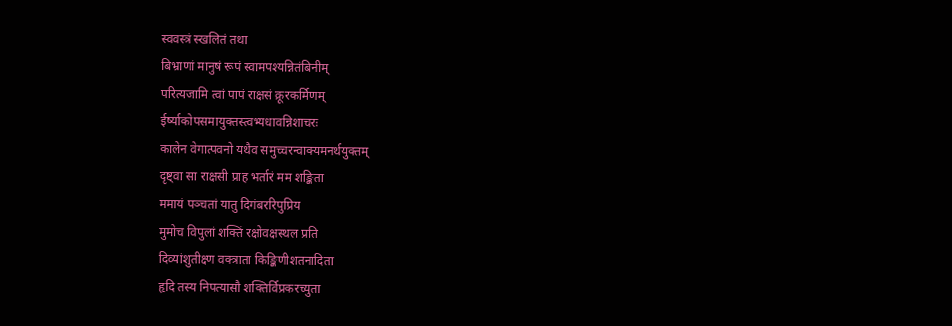स्ववस्त्रं स्खलितं तथा
बिभ्राणां मानुषं रूपं स्वामपश्यन्नितंबिनीम्
परित्यजामि त्वां पापं राक्षसं क्रूरकर्मिणम्
ईर्ष्याकोपसमायुक्तस्त्वभ्यधावन्निशाचरः
कालेन वेगात्पवनो यथैव समुच्चरन्वाक्यमनर्थयुक्तम्
दृष्ट्वा सा राक्षसी प्राह भर्तारं मम शङ्किता
ममायं पञ्चतां यातु दिगंबररिपुप्रिय
मुमोच विपुलां शक्तिं रक्षोवक्षस्थल प्रति
दिव्यांशुतीक्ष्ण वक्त्राता किङ्किणीशतनादिता
हृदि तस्य निपत्यासौ शक्तिर्विप्रकरच्युता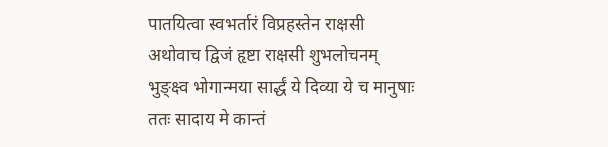पातयित्वा स्वभर्तारं विप्रहस्तेन राक्षसी
अथोवाच द्विजं हृष्टा राक्षसी शुभलोचनम्
भुङ्क्ष्व भोगान्मया सार्द्धं ये दिव्या ये च मानुषाः
ततः सादाय मे कान्तं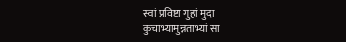स्वां प्रविष्टा गुहां मुदा
कुचाभ्यामुन्नताभ्यां सा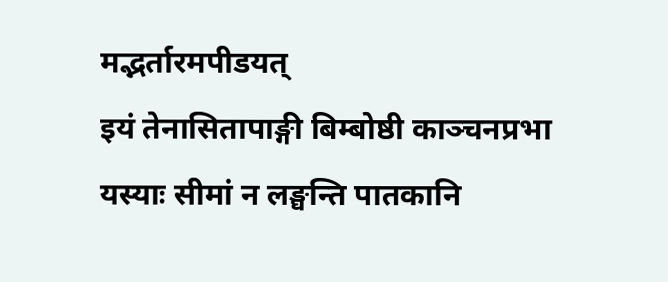मद्भर्तारमपीडयत्
इयं तेनासितापाङ्गी बिम्बोष्ठी काञ्चनप्रभा
यस्याः सीमां न लङ्घन्ति पातकानि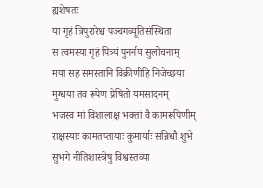ह्यशेषतः
या गृहं त्रिपुरारेश्च पञ्चगव्यूतिसंस्थिता
स त्वमस्या गृहं पित्र्यं पुनर्नय सुलोचनाम्
मया सह समस्तानि विक्रीणीहि निजेच्छया
मुग्धया तव रूपेण प्रेषितो यमसादनम्
भजस्व मां विशालाक्ष भक्तां वै कामरूपिणीम्
राक्षस्याः कामतप्तायाः कुमार्याः सन्निधौ शुभे
सुभगे नीतिशास्त्रेषु विश्वस्तव्या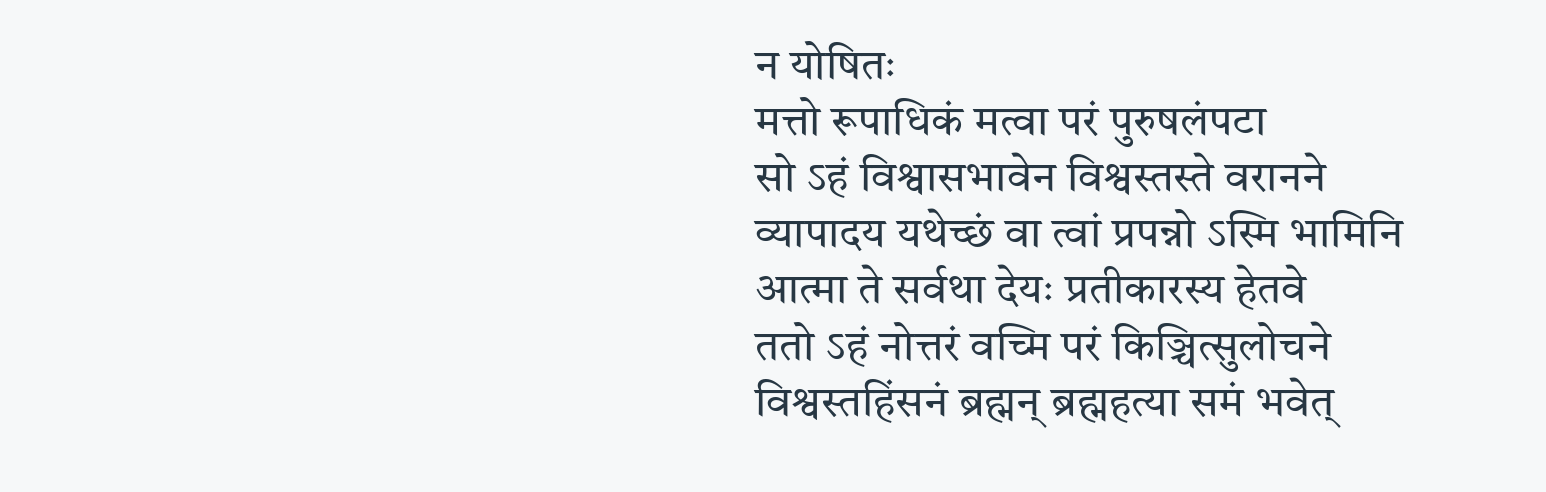न योषितः
मत्तो रूपाधिकं मत्वा परं पुरुषलंपटा
सो ऽहं विश्वासभावेन विश्वस्तस्ते वरानने
व्यापादय यथेच्छं वा त्वां प्रपन्नो ऽस्मि भामिनि
आत्मा ते सर्वथा देयः प्रतीकारस्य हेतवे
ततो ऽहं नोत्तरं वच्मि परं किञ्चित्सुलोचने
विश्वस्तहिंसनं ब्रह्मन् ब्रह्महत्या समं भवेत्